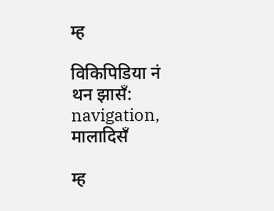म्ह

विकिपिडिया नं
थन झासँ: navigation, मालादिसँ

म्ह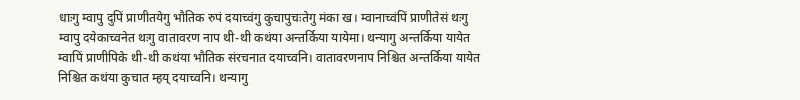धाःगु म्वापु दुपिं प्राणीतयेगु भौतिक रुपं दयाच्वंगु कुचापुचःतेगु मंका ख। म्वानाच्वंपिं प्राणीतेसं थःगु म्वापु दयेकाच्वनेत थःगु वातावरण नाप थी-थी कथंया अन्तर्किया यायेमा। थन्यागु अन्तर्किया यायेत म्वापिं प्राणीपिके थी-थी कथंया भौतिक संरचनात दयाच्वनि। वातावरणनाप निश्चित अन्तर्किया यायेत निश्चित कथंया कुचात म्हय् दयाच्वनि। थन्यागु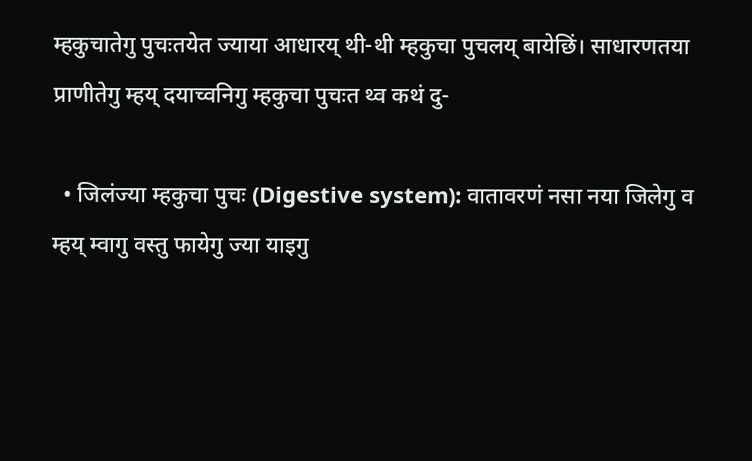म्हकुचातेगु पुचःतयेत ज्याया आधारय् थी-थी म्हकुचा पुचलय् बायेछिं। साधारणतया प्राणीतेगु म्हय् दयाच्वनिगु म्हकुचा पुचःत थ्व कथं दु-

  • जिलंज्या म्हकुचा पुचः (Digestive system): वातावरणं नसा नया जिलेगु व म्हय् म्वागु वस्तु फायेगु ज्या याइगु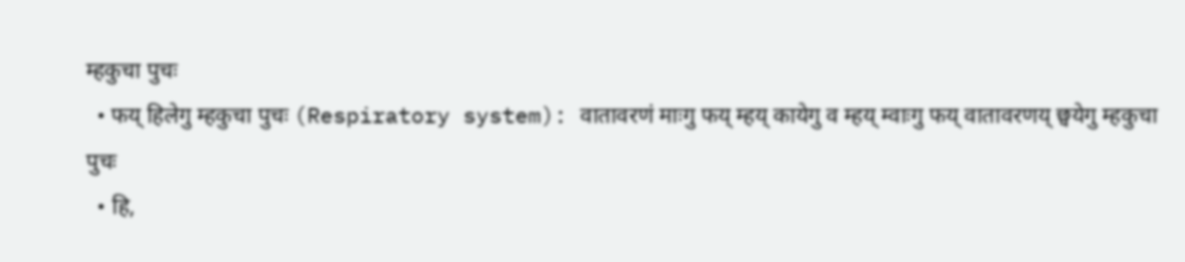म्हकुचा पुचः
  • फय् हिलेगु म्हकुचा पुचः (Respiratory system): वातावरणं माःगु फय् म्हय् कायेगु व म्हय् म्वाःगु फय् वातावरणय् छ्वयेगु म्हकुचा पुचः
  • हि,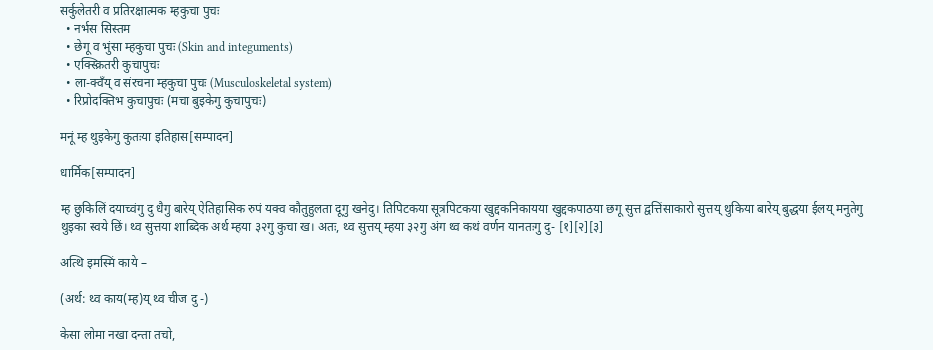सर्कुलेतरी व प्रतिरक्षात्मक म्हकुचा पुचः
  • नर्भस सिस्तम
  • छेगू व भुंसा म्हकुचा पुचः (Skin and integuments)
  • एक्स्क्रितरी कुचापुचः
  • ला-क्वँय् व संरचना म्हकुचा पुचः (Musculoskeletal system)
  • रिप्रोदक्तिभ कुचापुचः (मचा बुइकेगु कुचापुचः)

मनूं म्ह थुइकेगु कुतःया इतिहास[सम्पादन]

धार्मिक[सम्पादन]

म्ह छुकिलिं दयाच्वंगु दु धैगु बारेय् ऐतिहासिक रुपं यक्व कौतुहुलता दूगु खनेदु। तिपिटकया सूत्रपिटकया खुद्दकनिकायया खुद्दकपाठया छगू सुत्त द्वत्तिंसाकारो सुत्तय् थुकिया बारेय् बुद्धया ईलय् मनुतेगु थुइका स्वये छिं। थ्व सुत्तया शाब्दिक अर्थ म्हया ३२गु कुचा ख। अतः, थ्व सुत्तय् म्हया ३२गु अंग थ्व कथं वर्णन यानतःगु दु- [१][२][३]

अत्थि इमस्मिं काये –

(अर्थ: थ्व काय(म्ह)य् थ्व चीज दु -)

केसा लोमा नखा दन्ता तचो,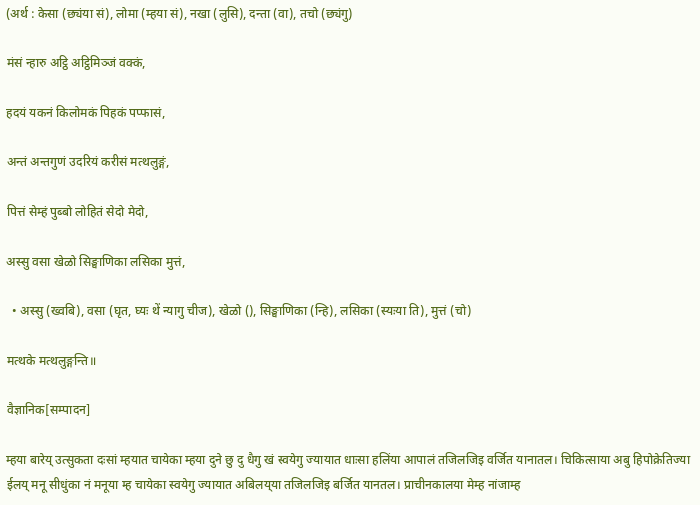(अर्थ : केसा (छ्यंया सं), लोमा (म्हया सं), नखा (लुसि), दन्ता (वा), तचो (छ्यंगु)

मंसं न्हारु अट्ठि अट्ठिमिञ्‍जं वक्‍कं,

हदयं यकनं किलोमकं पिहकं पप्फासं,

अन्तं अन्तगुणं उदरियं करीसं मत्थलुङ्गं,

पित्तं सेम्हं पुब्बो लोहितं सेदो मेदो,

अस्सु वसा खेळो सिङ्घाणिका लसिका मुत्तं,

  • अस्सु (ख्वबि), वसा (घृत, घ्यः थें न्यागु चीज), खेळो (), सिङ्घाणिका (न्हि), लसिका (स्यःया ति), मुत्तं (चो)

मत्थके मत्थलुङ्गन्ति॥

वैज्ञानिक[सम्पादन]

म्हया बारेय् उत्सुकता दःसां म्हयात चायेका म्हया दुने छु दु धैगु खं स्वयेगु ज्यायात धाःसा हलिंया आपालं तजिलजिइ वर्जित यानातल। चिकित्साया अबु हिपोक्रेतिज्या ईलय् मनू सीधुंका नं मनूया म्ह चायेका स्वयेगु ज्यायात अबिलय्‌या तजिलजिइ बर्जित यानतल। प्राचीनकालया मेम्ह नांजाम्ह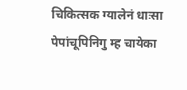चिकित्सक ग्यालेनं धाःसा पेपांचूपिनिगु म्ह चायेका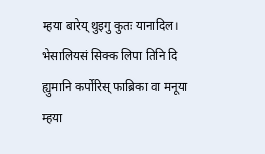म्हया बारेय् थुइगु कुतः यानादिल। भेसालियसं सिक्क लिपा तिनि दि ह्युमानि कर्पोरिस् फाब्रिका वा मनूया म्हया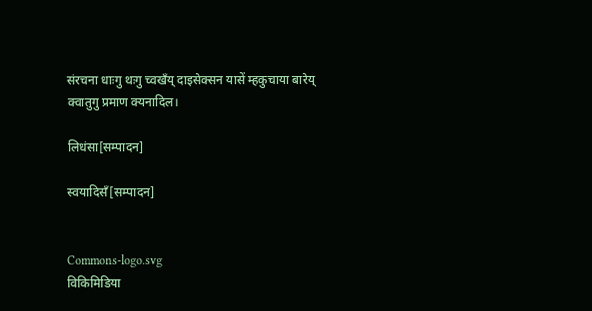संरचना धाःगु थःगु च्वखँय् दाइसेक्सन यासें म्हकुचाया बारेय् क्वातुगु प्रमाण क्यनादिल।

लिधंसा[सम्पादन]

स्वयादिसँ[सम्पादन]


Commons-logo.svg
विकिमिडिया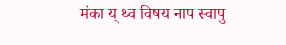मंका य् थ्व विषय नाप स्वापु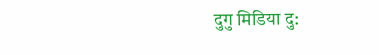दुगु मिडिया दु: